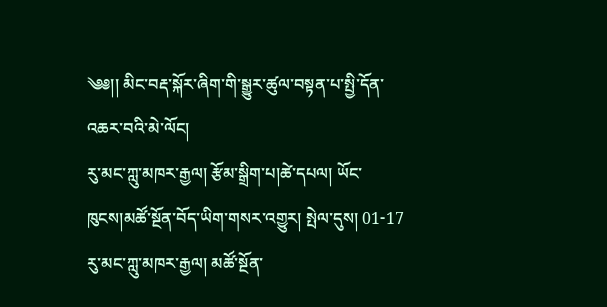༄༅།། མིང་བརྡ་སྐོར་ཞིག་གི་སྒྱུར་ཚུལ་བསྟན་པ་སྤྱི་དོན་འཆར་བའི་མེ་ལོང།
རུ་མང་ཀླུ་མཁར་རྒྱལ། རྩོམ་སྒྲིག་པ།ཚེ་དཔལ། ཡོང་ཁུངས།མཚོ་སྔོན་བོད་ཡིག་གསར་འགྱུར། སྤེལ་དུས། 01-17
རུ་མང་ཀླུ་མཁར་རྒྱལ། མཚོ་སྔོན་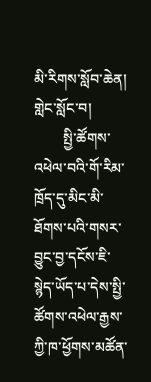མི་རིགས་སློབ་ཆེན།
གླེང་སློང་བ།
        སྤྱི་ཚོགས་འཕེལ་བའི་གོ་རིམ་ཁྲོད་དུ་མིང་མི་ཐོགས་པའི་གསར་བྱུང་བྱ་དངོས་ཇི་སྙེད་ཡོད་པ་དེས་སྤྱི་ཚོགས་འཕེལ་རྒྱས་ཀྱི་ཁ་ཕྱོགས་མཚོན་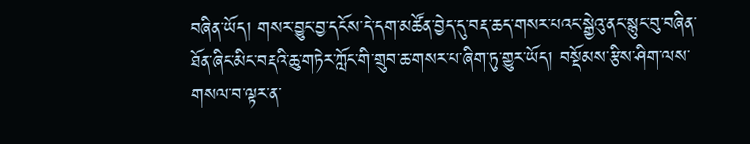བཞིན་ཡོད། གསར་བྱུང་བྱ་དངོས་དེ་དག་མཚོན་བྱེད་དུ་བརྡ་ཆད་གསར་པའང་སྒྱེའུ་ནང་སྙུང་བུ་བཞིན་ཐོན་ཞིང་མིང་བརྡའི་ཆུ་གཏེར་ཀློང་གི་གྲུབ་ཆ་གསར་པ་ཞིག་ཏུ་གྱུར་ཡོད། བསྡོམས་རྩིས་ཤིག་ལས་གསལ་བ་ལྟར་ན་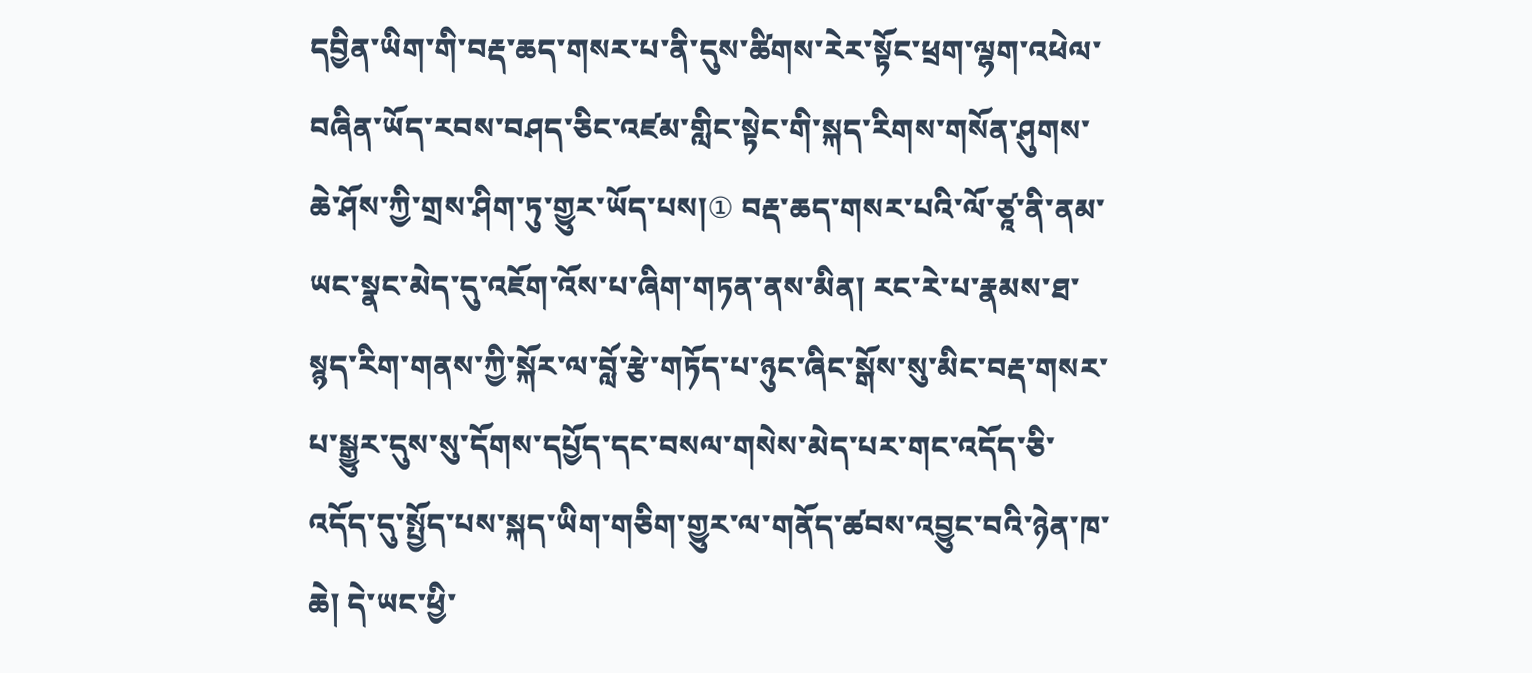དབྱིན་ཡིག་གི་བརྡ་ཆད་གསར་པ་ནི་དུས་ཚིགས་རེར་སྟོང་ཕྲག་ལྷག་འཕེལ་བཞིན་ཡོད་རབས་བཤད་ཅིང་འཛམ་གླིང་སྟེང་གི་སྐད་རིགས་གསོན་ཤུགས་ཆེ་ཤོས་ཀྱི་གྲས་ཤིག་ཏུ་གྱུར་ཡོད་པས།① བརྡ་ཆད་གསར་པའི་ལོ་ཙཱ་ནི་ནམ་ཡང་སྣང་མེད་དུ་འཇོག་འོས་པ་ཞིག་གཏན་ནས་མིན། རང་རེ་པ་རྣམས་ཐ་སྙད་རིག་གནས་ཀྱི་སྐོར་ལ་བློ་རྩེ་གཏོད་པ་ཉུང་ཞིང་སྒོས་སུ་མིང་བརྡ་གསར་པ་སྒྱུར་དུས་སུ་དོགས་དཔྱོད་དང་བསལ་གསེས་མེད་པར་གང་འདོད་ཅི་འདོད་དུ་སྤྱོད་པས་སྐད་ཡིག་གཅིག་གྱུར་ལ་གནོད་ཚབས་འབྱུང་བའི་ཉེན་ཁ་ཆེ། དེ་ཡང་ཕྱི་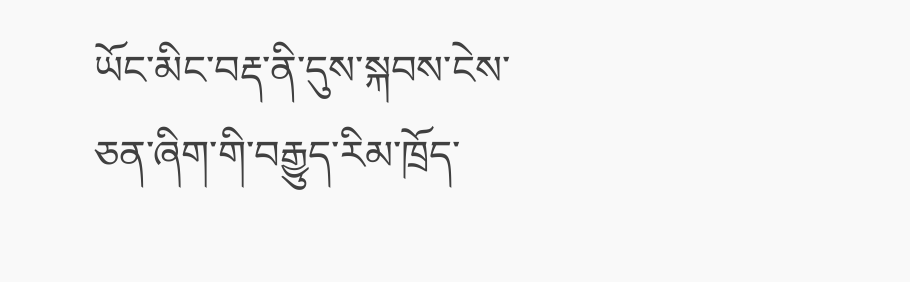ཡོང་མིང་བརྡ་ནི་དུས་སྐབས་ངེས་ཅན་ཞིག་གི་བརྒྱུད་རིམ་ཁྲོད་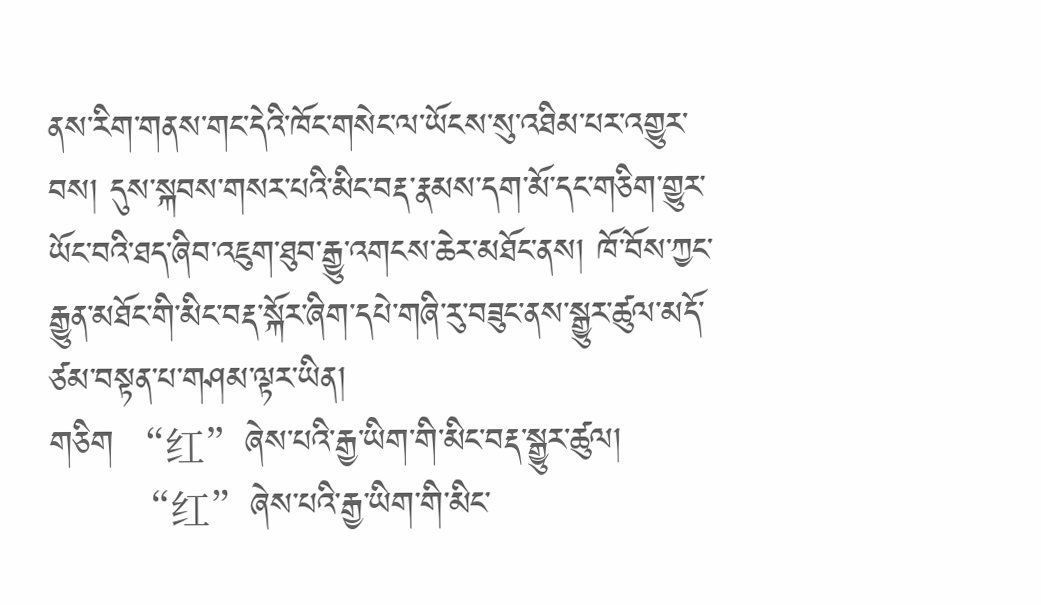ནས་རིག་གནས་གང་དེའི་ཁོང་གསེང་ལ་ཡོངས་སུ་འཐིམ་པར་འགྱུར་བས། དུས་སྐབས་གསར་པའི་མིང་བརྡ་རྣམས་དག་མོ་དང་གཅིག་གྱུར་ཡོང་བའི་ཐད་ཞིབ་འཇུག་ཐུབ་རྒྱུ་འགངས་ཆེར་མཐོང་ནས། ཁོ་བོས་ཀྱང་རྒྱུན་མཐོང་གི་མིང་བརྡ་སྐོར་ཞིག་དཔེ་གཞི་རུ་བཟུང་ནས་སྒྱུར་ཚུལ་མདོ་ཙམ་བསྟན་པ་གཤམ་ལྟར་ཡིན།
གཅིག “红”ཞེས་པའི་རྒྱ་ཡིག་གི་མིང་བརྡ་སྒྱུར་ཚུལ།
        “红”ཞེས་པའི་རྒྱ་ཡིག་གི་མིང་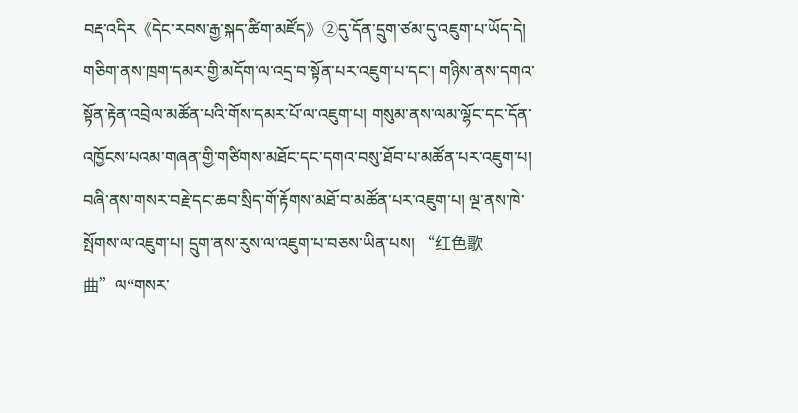བརྡ་འདིར《དེང་རབས་རྒྱ་སྐད་ཚིག་མཛོད》②དུ་དོན་དྲུག་ཙམ་དུ་འཇུག་པ་ཡོད་དེ། གཅིག་ནས་ཁྲག་དམར་གྱི་མདོག་ལ་འདྲ་བ་སྟོན་པར་འཇུག་པ་དང་། གཉིས་ནས་དགའ་སྟོན་རྟེན་འབྲེལ་མཚོན་པའི་གོས་དམར་པོ་ལ་འཇུག་པ། གསུམ་ནས་ལམ་ལྷོང་དང་དོན་འཁྱོངས་པའམ་གཞན་གྱི་གཙིགས་མཐོང་དང་དགའ་བསུ་ཐོབ་པ་མཚོན་པར་འཇུག་པ། བཞི་ནས་གསར་བརྗེ་དང་ཆབ་སྲིད་གོ་རྟོགས་མཐོ་བ་མཚོན་པར་འཇུག་པ། ལྔ་ནས་ཁེ་སྤོགས་ལ་འཇུག་པ། དྲུག་ནས་རུས་ལ་འཇུག་པ་བཅས་ཡིན་པས། “红色歌曲”ལ“གསར་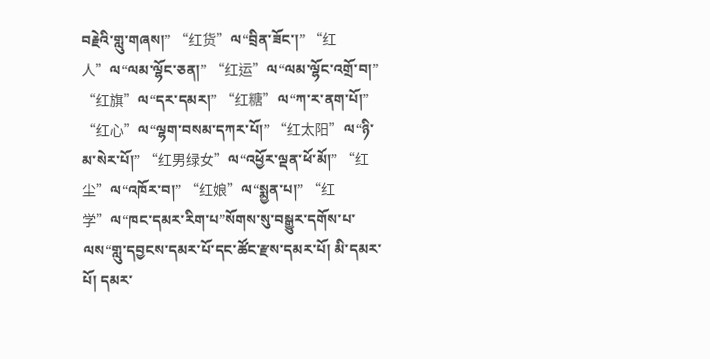བརྗེའི་གླུ་གཞས།” “红货”ལ“བྲིན་ཟོང་།” “红人”ལ“ལམ་ལྷོང་ཅན།” “红运”ལ“ལམ་ལྷོང་འགྲོ་བ།” “红旗”ལ“དར་དམར།” “红糖”ལ“ཀ་ར་ནག་པོ།” “红心”ལ“ལྷག་བསམ་དཀར་པོ།” “红太阳”ལ“ཉི་མ་སེར་པོ།” “红男绿女”ལ“འཕྱོར་ལྡན་ཕོ་མོ།” “红尘”ལ“འཁོར་བ།” “红娘”ལ“སྨྱན་པ།” “红学”ལ“ཁང་དམར་རིག་པ”སོགས་སུ་བསྒྱུར་དགོས་པ་ལས“གླུ་དབྱངས་དམར་པོ་དང་ཚོང་རྫས་དམར་པོ། མི་དམར་པོ། དམར་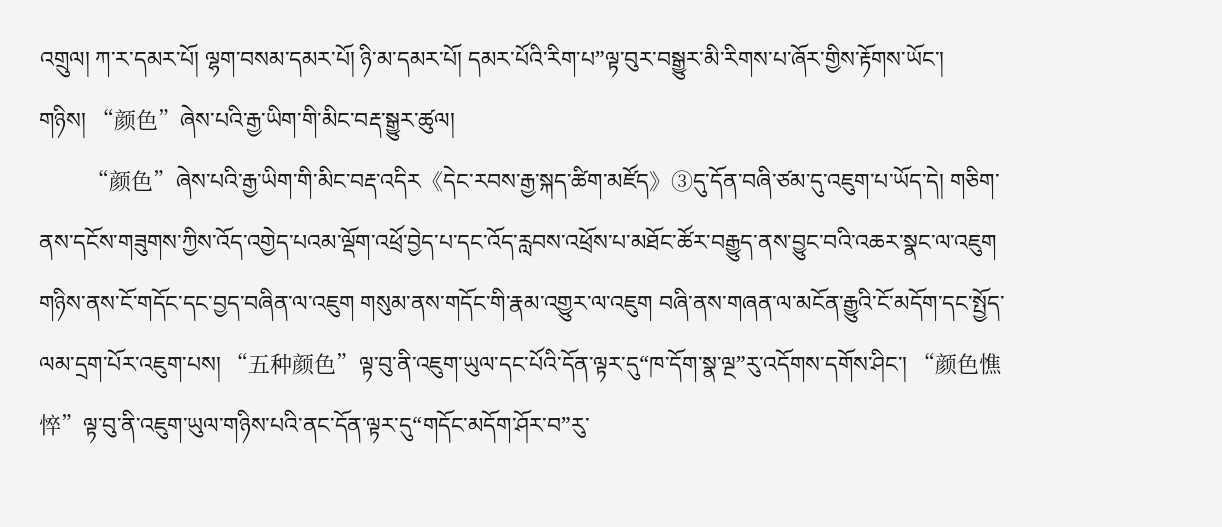འགྲུལ། ཀ་ར་དམར་པོ། ལྷག་བསམ་དམར་པོ། ཉི་མ་དམར་པོ། དམར་པོའི་རིག་པ”ལྟ་བུར་བསྒྱུར་མི་རིགས་པ་ཞོར་གྱིས་རྟོགས་ཡོང་།
གཉིས། “颜色”ཞེས་པའི་རྒྱ་ཡིག་གི་མིང་བརྡ་སྒྱུར་ཚུལ།
        “颜色”ཞེས་པའི་རྒྱ་ཡིག་གི་མིང་བརྡ་འདིར《དེང་རབས་རྒྱ་སྐད་ཚིག་མཛོད》③དུ་དོན་བཞི་ཙམ་དུ་འཇུག་པ་ཡོད་དེ། གཅིག་ནས་དངོས་གཟུགས་ཀྱིས་འོད་འགྱེད་པའམ་ལྡོག་འཕྲོ་བྱེད་པ་དང་འོད་རླབས་འཕྲོས་པ་མཐོང་ཚོར་བརྒྱུད་ནས་བྱུང་བའི་འཆར་སྣང་ལ་འཇུག གཉིས་ནས་ངོ་གདོང་དང་བྱད་བཞིན་ལ་འཇུག གསུམ་ནས་གདོང་གི་རྣམ་འགྱུར་ལ་འཇུག བཞི་ནས་གཞན་ལ་མངོན་རྒྱུའི་ངོ་མདོག་དང་སྤྱོད་ལམ་དྲག་པོར་འཇུག་པས། “五种颜色”ལྟ་བུ་ནི་འཇུག་ཡུལ་དང་པོའི་དོན་ལྟར་དུ“ཁ་དོག་སྣ་ལྔ”རུ་འདོགས་དགོས་ཤིང་། “颜色憔悴”ལྟ་བུ་ནི་འཇུག་ཡུལ་གཉིས་པའི་ནང་དོན་ལྟར་དུ“གདོང་མདོག་ཤོར་བ”རུ་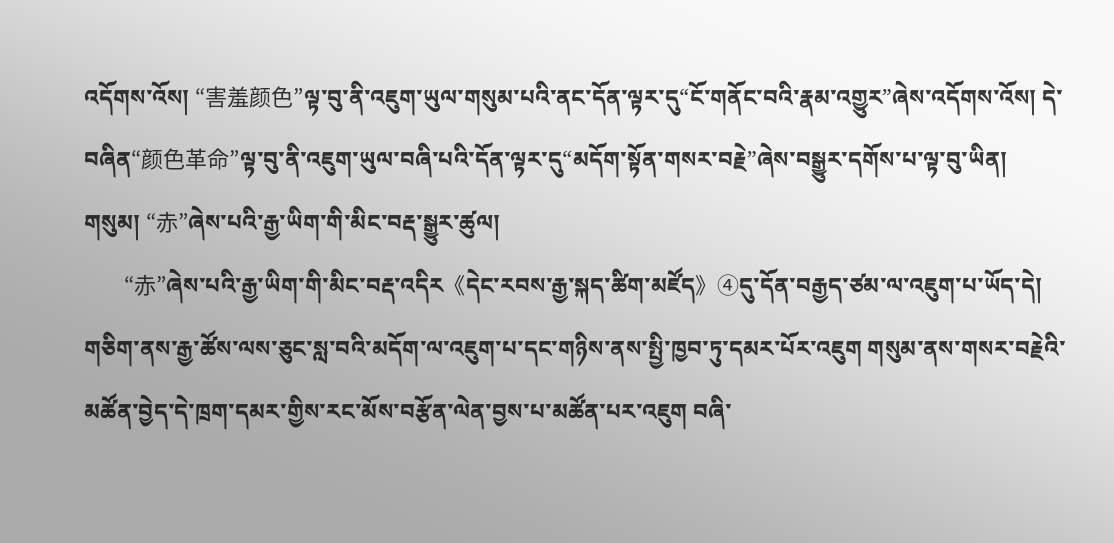འདོགས་འོས། “害羞颜色”ལྟ་བུ་ནི་འཇུག་ཡུལ་གསུམ་པའི་ནང་དོན་ལྟར་དུ“ངོ་གནོང་བའི་རྣམ་འགྱུར”ཞེས་འདོགས་འོས། དེ་བཞིན“颜色革命”ལྟ་བུ་ནི་འཇུག་ཡུལ་བཞི་པའི་དོན་ལྟར་དུ“མདོག་སྟོན་གསར་བརྗེ”ཞེས་བསྒྱུར་དགོས་པ་ལྟ་བུ་ཡིན།
གསུམ། “赤”ཞེས་པའི་རྒྱ་ཡིག་གི་མིང་བརྡ་སྒྱུར་ཚུལ།
        “赤”ཞེས་པའི་རྒྱ་ཡིག་གི་མིང་བརྡ་འདིར《དེང་རབས་རྒྱ་སྐད་ཚིག་མཛོད》④དུ་དོན་བརྒྱད་ཙམ་ལ་འཇུག་པ་ཡོད་དེ། གཅིག་ནས་རྒྱ་ཚོས་ལས་ཅུང་སླ་བའི་མདོག་ལ་འཇུག་པ་དང་གཉིས་ནས་སྤྱི་ཁྱབ་ཏུ་དམར་པོར་འཇུག གསུམ་ནས་གསར་བརྗེའི་མཚོན་བྱེད་དེ་ཁྲག་དམར་གྱིས་རང་མོས་བརྩོན་ལེན་བྱས་པ་མཚོན་པར་འཇུག བཞི་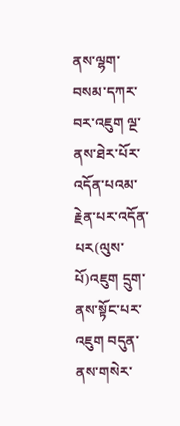ནས་ལྷག་བསམ་དཀར་བར་འཇུག ལྔ་ནས་ཐེར་པོར་འདོན་པའམ་རྗེན་པར་འདོན་པར(ལུས་པོ)འཇུག དྲུག་ནས་སྟོང་པར་འཇུག བདུན་ནས་གསེར་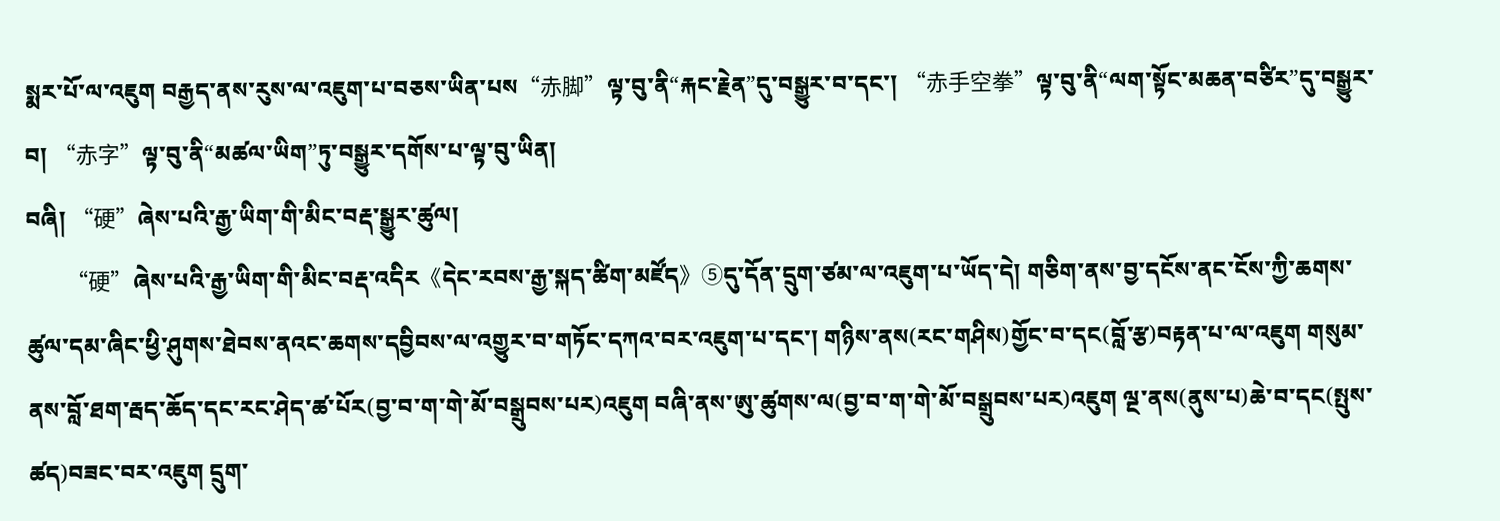སྨར་པོ་ལ་འཇུག བརྒྱད་ནས་རུས་ལ་འཇུག་པ་བཅས་ཡིན་པས“赤脚”ལྟ་བུ་ནི“རྐང་རྗེན”དུ་བསྒྱུར་བ་དང་། “赤手空拳”ལྟ་བུ་ནི“ལག་སྟོང་མཆན་བཙིར”དུ་བསྒྱུར་བ། “赤字”ལྟ་བུ་ནི“མཚལ་ཡིག”ཏུ་བསྒྱུར་དགོས་པ་ལྟ་བུ་ཡིན།
བཞི། “硬”ཞེས་པའི་རྒྱ་ཡིག་གི་མིང་བརྡ་སྒྱུར་ཚུལ།
        “硬”ཞེས་པའི་རྒྱ་ཡིག་གི་མིང་བརྡ་འདིར《དེང་རབས་རྒྱ་སྐད་ཚིག་མཛོད》⑤དུ་དོན་དྲུག་ཙམ་ལ་འཇུག་པ་ཡོད་དེ། གཅིག་ནས་བྱ་དངོས་ནང་ངོས་ཀྱི་ཆགས་ཚུལ་དམ་ཞིང་ཕྱི་ཤུགས་ཐེབས་ནའང་ཆགས་དབྱིབས་ལ་འགྱུར་བ་གཏོང་དཀའ་བར་འཇུག་པ་དང་། གཉིས་ནས(རང་གཤིས)གྱོང་བ་དང(བློ་རྩ)བརྟན་པ་ལ་འཇུག གསུམ་ནས་བློ་ཐག་རྦད་ཆོད་དང་རང་ཤེད་ཚ་པོར(བྱ་བ་ག་གེ་མོ་བསྒྲུབས་པར)འཇུག བཞི་ནས་ཨུ་ཚུགས་ལ(བྱ་བ་ག་གེ་མོ་བསྒྲུབས་པར)འཇུག ལྔ་ནས(ནུས་པ)ཆེ་བ་དང(སྤུས་ཚད)བཟང་བར་འཇུག དྲུག་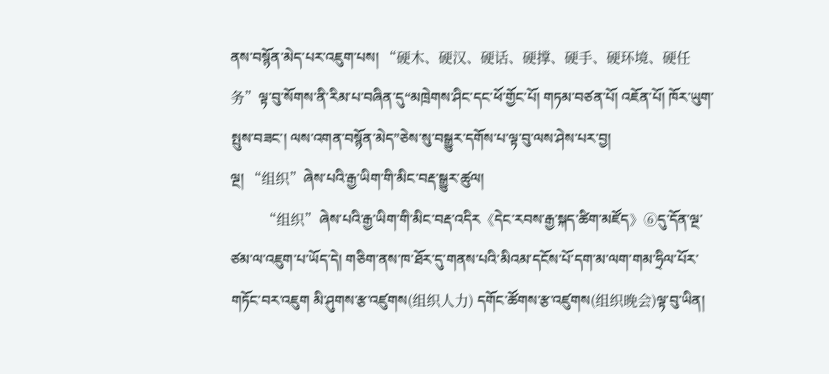ནས་བསྙོན་མེད་པར་འཇུག་པས། “硬木、硬汉、硬话、硬撑、硬手、硬环境、硬任务”ལྟ་བུ་སོགས་ནི་རིམ་པ་བཞིན་དུ“མཁྲེགས་ཤིང་དང་ཕོ་གྱོང་པོ། གཏམ་བཙན་པོ། འཇོན་པོ། ཁོར་ཡུག་སྤུས་བཟང་། ལས་འགན་བསྙོན་མེད”ཅེས་སུ་བསྒྱུར་དགོས་པ་ལྟ་བུ་ལས་ཤེས་པར་བྱ།
ལྔ། “组织”ཞེས་པའི་རྒྱ་ཡིག་གི་མིང་བརྡ་སྒྱུར་ཚུལ།
        “组织”ཞེས་པའི་རྒྱ་ཡིག་གི་མིང་བརྡ་འདིར《དེང་རབས་རྒྱ་སྐད་ཚིག་མཛོད》⑥དུ་དོན་ལྔ་ཙམ་ལ་འཇུག་པ་ཡོད་དེ། གཅིག་ནས་ཁ་ཐོར་དུ་གནས་པའི་མིའམ་དངོས་པོ་དག་མ་ལག་གམ་ཧྲིལ་པོར་གཏོང་བར་འཇུག མི་ཤུགས་རྩ་འཛུགས(组织人力) དགོང་ཚོགས་རྩ་འཛུགས(组织晚会)ལྟ་བུ་ཡིན།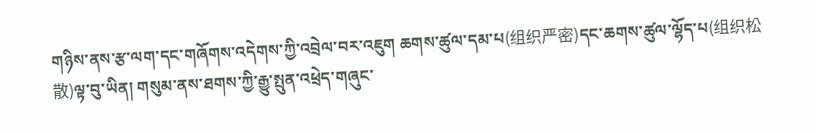གཉིས་ནས་རྩ་ལག་དང་གཞོགས་འདེགས་ཀྱི་འབྲེལ་བར་འཇུག ཆགས་ཚུལ་དམ་པ(组织严密)དང་ཆགས་ཚུལ་ལྷོད་པ(组织松散)ལྟ་བུ་ཡིན། གསུམ་ནས་ཐགས་ཀྱི་རྒྱུ་སྤུན་འཕྲེད་གཞུང་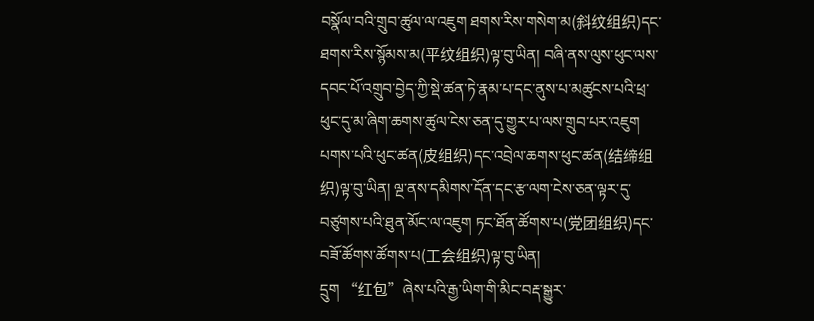བསྣོལ་བའི་གྲུབ་ཚུལ་ལ་འཇུག ཐགས་རིས་གསེག་མ(斜纹组织)དང་ཐགས་རིས་སྙོམས་མ(平纹组织)ལྟ་བུ་ཡིན། བཞི་ནས་ལུས་ཕུང་ལས་དབང་པོ་འགྲུབ་བྱེད་ཀྱི་སྡེ་ཚན་ཏེ་རྣམ་པ་དང་ནུས་པ་མཚུངས་པའི་ཕྲ་ཕུང་དུ་མ་ཞིག་ཆགས་ཚུལ་ངེས་ཅན་དུ་གྱུར་པ་ལས་གྲུབ་པར་འཇུག པགས་པའི་ཕུང་ཚན(皮组织)དང་འབྲེལ་ཆགས་ཕུང་ཚན(结缔组织)ལྟ་བུ་ཡིན། ལྔ་ནས་དམིགས་དོན་དང་རྩ་ལག་ངེས་ཅན་ལྟར་དུ་བཙུགས་པའི་ཐུན་མོང་ལ་འཇུག ཏང་ཐོན་ཚོགས་པ(党团组织)དང་བཟོ་ཚོགས་ཚོགས་པ(工会组织)ལྟ་བུ་ཡིན།
དྲུག “红包”ཞེས་པའི་རྒྱ་ཡིག་གི་མིང་བརྡ་སྒྱུར་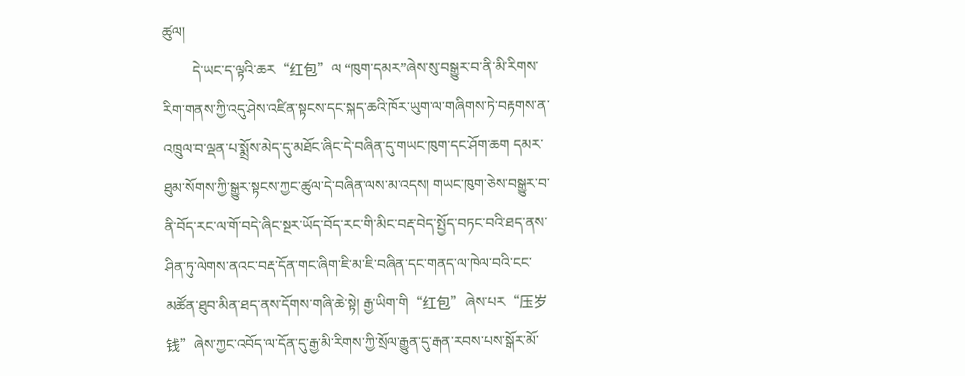ཚུལ།
        དེ་ཡང་ད་ལྟའི་ཆར“红包”ལ “ཁུག་དམར”ཞེས་སུ་བསྒྱུར་བ་ནི་མི་རིགས་རིག་གནས་ཀྱི་འདུ་ཤེས་འཛིན་སྟངས་དང་སྐད་ཆའི་ཁོར་ཡུག་ལ་གཞིགས་ཏེ་བརྟགས་ན་འཁྲུལ་བ་ལྡན་པ་སྨྲོས་མེད་དུ་མཐོང་ཞིང་དེ་བཞིན་དུ་གཡང་ཁུག་དང་ཤོག་ཆག དམར་ཐུམ་སོགས་ཀྱི་སྒྱུར་སྟངས་ཀྱང་ཚུལ་དེ་བཞིན་ལས་མ་འདས། གཡང་ཁུག་ཅེས་བསྒྱུར་བ་ནི་བོད་རང་ལ་གོ་བདེ་ཞིང་སྔར་ཡོད་བོད་རང་གི་མིང་བརྡ་བེད་སྤྱོད་བཏང་བའི་ཐད་ནས་ཤིན་ཏུ་ལེགས་ནའང་བརྡ་དོན་གང་ཞིག་ཇི་མ་ཇི་བཞིན་དང་གནད་ལ་ཁེལ་བའི་ངང་མཚོན་ཐུབ་མིན་ཐད་ནས་དོགས་གཞི་ཆེ་སྟེ། རྒྱ་ཡིག་གི“红包”ཞེས་པར“压岁钱”ཞེས་ཀྱང་འབོད་ལ་དོན་དུ་རྒྱ་མི་རིགས་ཀྱི་སྲོལ་རྒྱུན་དུ་རྒན་རབས་པས་སྒོར་མོ་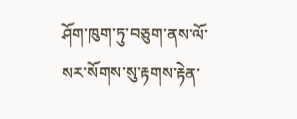ཤོག་ཁུག་ཏུ་བཅུག་ནས་ལོ་སར་སོགས་སུ་རྟགས་རྟེན་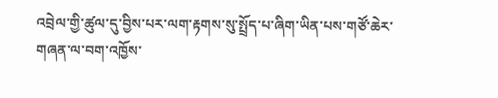འབྲེལ་གྱི་ཚུལ་དུ་བྱིས་པར་ལག་རྟགས་སུ་སྤྲོད་པ་ཞིག་ཡིན་པས་གཙོ་ཆེར་གཞན་ལ་བག་འཁྱོས་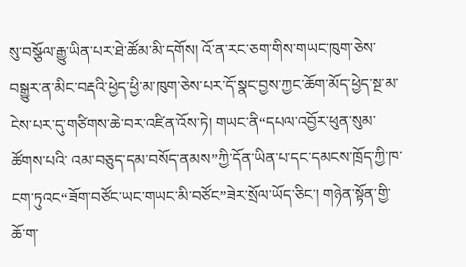སུ་བསྩོལ་རྒྱུ་ཡིན་པར་ཐེ་ཚོམ་མི་དགོས། འོ་ན་རང་ཅག་གིས་གཡང་ཁུག་ཅེས་བསྒྱུར་ན་མིང་བརྡའི་ཕྱེད་ཕྱི་མ་ཁུག་ཅེས་པར་དོ་སྣང་བྱས་ཀྱང་ཆོག་མོད་ཕྱེད་སྔ་མ་ངེས་པར་དུ་གཙིགས་ཆེ་བར་འཛིན་འོས་ཏེ། གཡང་ནི“དཔལ་འབྱོར་ཕུན་སུམ་ཚོགས་པའི་ འམ་བཅུད་དམ་བསོད་ནམས”ཀྱི་དོན་ཡིན་པ་དང་དམངས་ཁྲོད་ཀྱི་ཁ་ངག་ཏུའང“ཟོག་བཙོང་ཡང་གཡང་མི་བཙོང”ཟེར་སྲོལ་ཡོད་ཅིང་། གཉེན་སྟོན་གྱི་ཆོ་ག་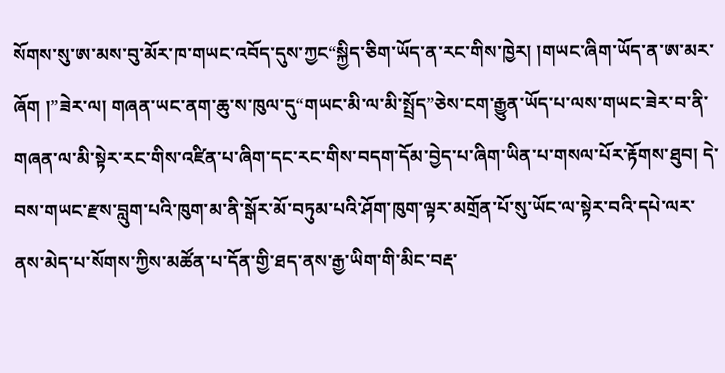སོགས་སུ་ཨ་མས་བུ་མོར་ཁ་གཡང་འབོད་དུས་ཀྱང“སྐྱིད་ཅིག་ཡོད་ན་རང་གིས་ཁྱེར། །གཡང་ཞིག་ཡོད་ན་ཨ་མར་ཞོག །”ཟེར་ལ། གཞན་ཡང་ནག་ཆུ་ས་ཁུལ་དུ“གཡང་མི་ལ་མི་སྤྲོད”ཅེས་ངག་རྒྱུན་ཡོད་པ་ལས་གཡང་ཟེར་བ་ནི་གཞན་ལ་མི་སྟེར་རང་གིས་འཛིན་པ་ཞིག་དང་རང་གིས་བདག་དོམ་བྱེད་པ་ཞིག་ཡིན་པ་གསལ་པོར་རྟོགས་ཐུབ། དེ་བས་གཡང་རྫས་བླུག་པའི་ཁུག་མ་ནི་སྒོར་མོ་བཏུམ་པའི་ཤོག་ཁུག་ལྟར་མགྲོན་པོ་སུ་ཡོང་ལ་སྟེར་བའི་དཔེ་ལར་ནས་མེད་པ་སོགས་ཀྱིས་མཚོན་པ་དོན་གྱི་ཐད་ནས་རྒྱ་ཡིག་གི་མིང་བརྡ་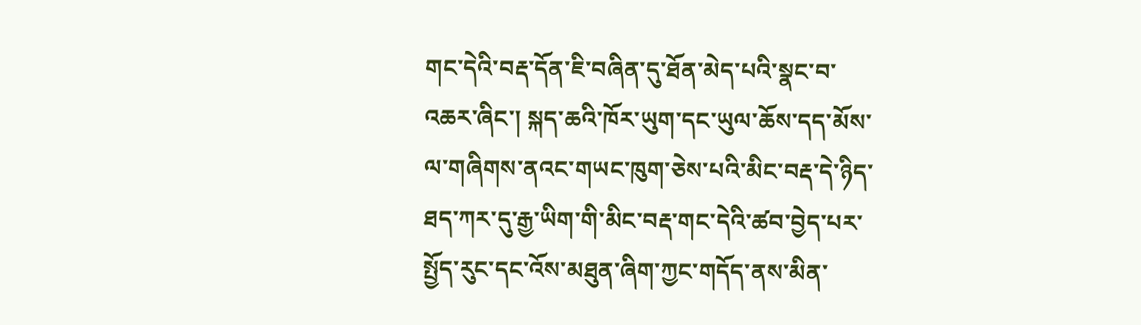གང་དེའི་བརྡ་དོན་ཇི་བཞིན་དུ་ཐོན་མེད་པའི་སྣང་བ་འཆར་ཞིང་། སྐད་ཆའི་ཁོར་ཡུག་དང་ཡུལ་ཆོས་དད་མོས་ལ་གཞིགས་ནའང་གཡང་ཁུག་ཅེས་པའི་མིང་བརྡ་དེ་ཉིད་ཐད་ཀར་དུ་རྒྱ་ཡིག་གི་མིང་བརྡ་གང་དེའི་ཚབ་བྱེད་པར་སྤྱོད་རུང་དང་འོས་མཐུན་ཞིག་ཀྱང་གདོད་ནས་མིན་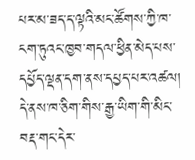པར་མ་ཟད་ད་ལྟའི་མང་ཚོགས་ཀྱི་ཁ་ངག་ཏུའང་ཁྱབ་གདལ་ཕྱིན་མེད་པས་དཔྱོད་ལྡན་དག་ནས་དཔྱད་པར་འཚལ། དེ་ནས་ཁ་ཅིག་གིས་རྒྱ་ཡིག་གི་མིང་བརྡ་གང་དེར་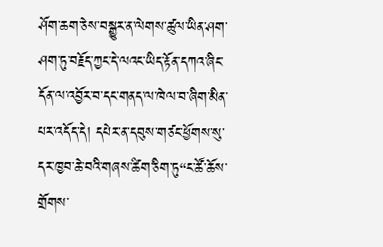ཤོག་ཆག་ཅེས་བསྒྱུར་ན་ལེགས་ཚུལ་ཡིན་ཤག་ཤག་ཏུ་བརྗོད་ཀྱང་དེ་ལའང་ཡིད་རྟོན་དཀའ་ཞིང་དོན་ལ་འབྱོར་བ་དང་གནད་ལ་ཁེལ་བ་ཞིག་མིན་པར་འདོད་དེ། དཔེར་ན་དབུས་གཙང་ཕྱོགས་སུ་དར་ཁྱབ་ཆེ་བའི་གཞས་ཚིག་ཅིག་ཏུ“ང་ཚོ་ཆོས་གྲོགས་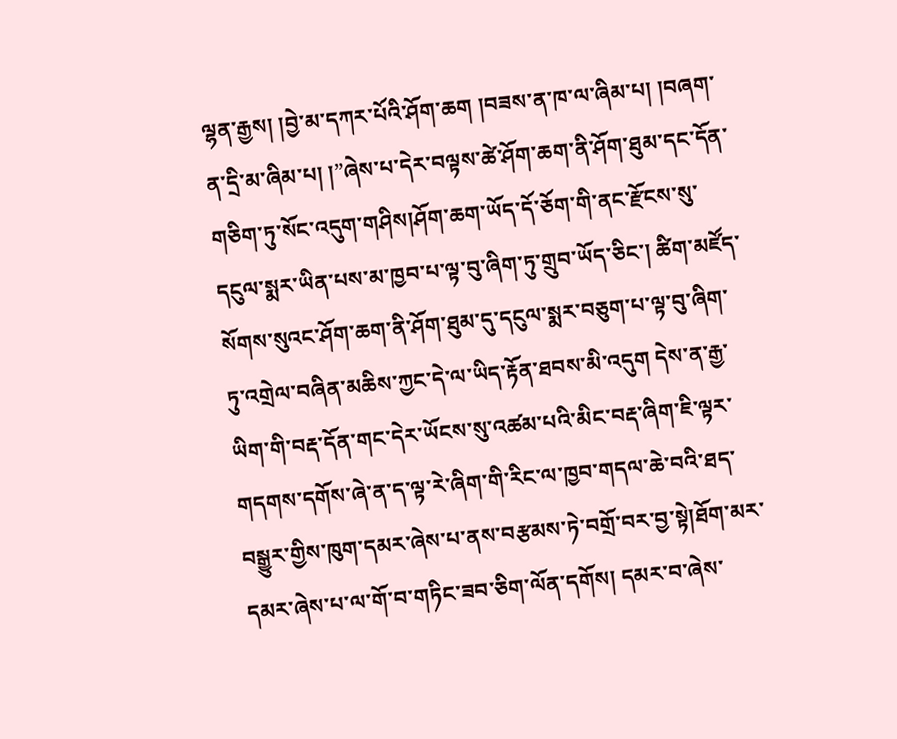ལྷན་རྒྱས། །བྱེ་མ་དཀར་པོའི་ཤོག་ཆག །བཟས་ན་ཁ་ལ་ཞིམ་པ། །བཞག་ན་དྲི་མ་ཞིམ་པ། །”ཞེས་པ་དེར་བལྟས་ཚེ་ཤོག་ཆག་ནི་ཤོག་ཐུམ་དང་དོན་གཅིག་ཏུ་སོང་འདུག་གཤིས།ཤོག་ཆག་ཡོད་དོ་ཅོག་གི་ནང་རྫོངས་སུ་དངུལ་སྨར་ཡིན་པས་མ་ཁྱབ་པ་ལྟ་བུ་ཞིག་ཏུ་གྲུབ་ཡོད་ཅིང་། ཚིག་མཛོད་སོགས་སུའང་ཤོག་ཆག་ནི་ཤོག་ཐུམ་དུ་དངུལ་སྨར་བཅུག་པ་ལྟ་བུ་ཞིག་ཏུ་འགྲེལ་བཞིན་མཆིས་ཀྱང་དེ་ལ་ཡིད་རྟོན་ཐབས་མི་འདུག དེས་ན་རྒྱ་ཡིག་གི་བརྡ་དོན་གང་དེར་ཡོངས་སུ་འཚམ་པའི་མིང་བརྡ་ཞིག་ཇི་ལྟར་གདགས་དགོས་ཞེ་ན་ད་ལྟ་རེ་ཞིག་གི་རིང་ལ་ཁྱབ་གདལ་ཆེ་བའི་ཐད་བསྒྱུར་གྱིས་ཁུག་དམར་ཞེས་པ་ནས་བརྩམས་ཏེ་བགྲོ་བར་བྱ་སྟེ།ཐོག་མར་དམར་ཞེས་པ་ལ་གོ་བ་གཏིང་ཟབ་ཅིག་ལོན་དགོས། དམར་བ་ཞེས་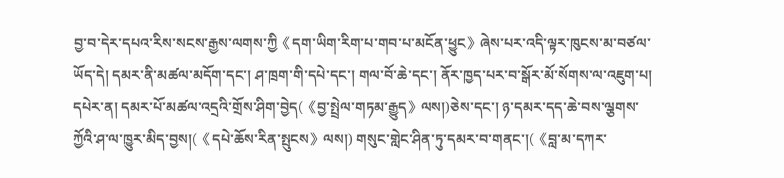བྱ་བ་དེར་དཔའ་རིས་སངས་རྒྱས་ལགས་ཀྱི《དག་ཡིག་རིག་པ་གབ་པ་མངོན་ཕྱུང》ཞེས་པར་འདི་ལྟར་ཁུངས་མ་བཙལ་ཡོད་དེ། དམར་ནི་མཚལ་མདོག་དང་། ཤ་ཁྲག་གི་དཔེ་དང་། གལ་བོ་ཆེ་དང་། ནོར་ཁྱད་པར་བ་སྒོར་མོ་སོགས་ལ་འཇུག་པ། དཔེར་ན། དམར་པོ་མཚལ་འདྲའི་གྲོས་ཤིག་བྱེད(《བྱ་སྤྲེལ་གཏམ་རྒྱུད》ལས།)ཅེས་དང་། ཉ་དམར་དད་ཆེ་བས་ལྕགས་ཀྱོའི་ཤ་ལ་ཁྱུར་མིད་བྱས།(《དཔེ་ཆོས་རིན་སྤུངས》ལས།) གསུང་གླེང་ཤིན་ཏུ་དམར་བ་གནང་།(《བླ་མ་དཀར་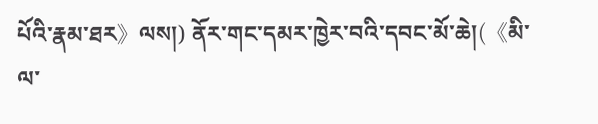པོའི་རྣམ་ཐར》ལས།) ནོར་གང་དམར་ཁྱེར་བའི་དབང་མོ་ཆེ།(《མི་ལ་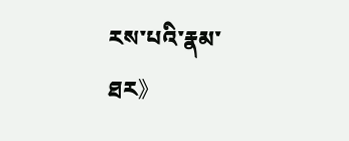རས་པའི་རྣམ་ཐར》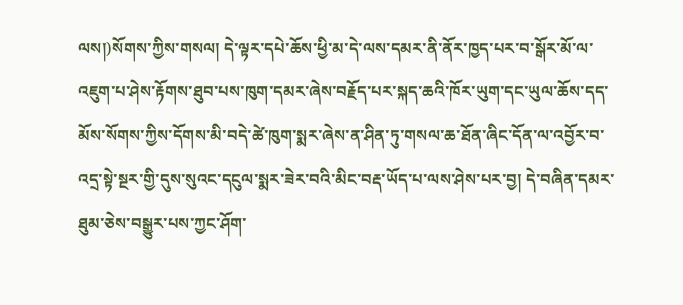ལས།)སོགས་ཀྱིས་གསལ། དེ་ལྟར་དཔེ་ཆོས་ཕྱི་མ་དེ་ལས་དམར་ནི་ནོར་ཁྱད་པར་བ་སྒོར་མོ་ལ་འཇུག་པ་ཤེས་རྟོགས་ཐུབ་པས་ཁུག་དམར་ཞེས་བརྗོད་པར་སྐད་ཆའི་ཁོར་ཡུག་དང་ཡུལ་ཆོས་དད་མོས་སོགས་ཀྱིས་དོགས་མི་བདེ་ཚེ་ཁུག་སྨར་ཞེས་ན་ཤིན་ཏུ་གསལ་ཆ་ཐོན་ཞིང་དོན་ལ་འབྱོར་བ་འདྲ་སྟེ་སྔར་གྱི་དུས་སུའང་དངུལ་སྨར་ཟེར་བའི་མིང་བརྡ་ཡོད་པ་ལས་ཤེས་པར་བྱ། དེ་བཞིན་དམར་ཐུམ་ཅེས་བསྒྱུར་པས་ཀྱང་ཤོག་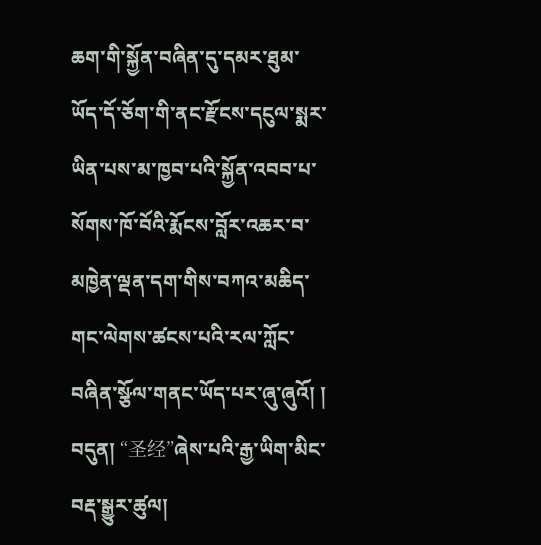ཆག་གི་སྐྱོན་བཞིན་དུ་དམར་ཐུམ་ཡོད་དོ་ཅོག་གི་ནང་རྫོངས་དངུལ་སྨར་ཡིན་པས་མ་ཁྱབ་པའི་སྐྱོན་འབབ་པ་སོགས་ཁོ་བོའི་རྨོངས་བློར་འཆར་བ་མཁྱེན་ལྡན་དག་གིས་བཀའ་མཆིད་གང་ལེགས་ཚངས་པའི་རལ་ཀློང་བཞིན་སྩོལ་གནང་ཡོད་པར་ཞུ་ཞུའོ། །
བདུན། “圣经”ཞེས་པའི་རྒྱ་ཡིག་མིང་བརྡ་སྒྱུར་ཚུལ།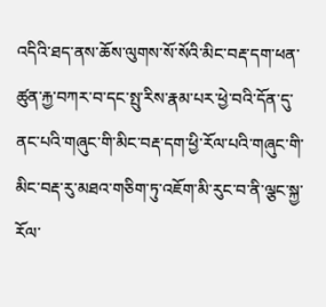འདིའི་ཐད་ནས་ཆོས་ལུགས་སོ་སོའི་མིང་བརྡ་དག་ཕན་ཚུན་རྐྱ་བཀར་བ་དང་སྤུ་རིས་རྣམ་པར་ཕྱེ་བའི་དོན་དུ་ནང་པའི་གཞུང་གི་མིང་བརྡ་དག་ཕྱི་རོལ་པའི་གཞུང་གི་མིང་བརྡ་རུ་མཐའ་གཅིག་ཏུ་འཇོག་མི་རུང་བ་ནི་ལྕང་སྐྱ་རོལ་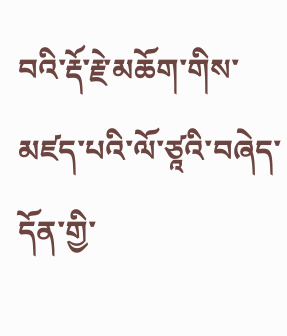བའི་རྡོ་རྗེ་མཆོག་གིས་མཛད་པའི་ལོ་ཙཱའི་བཞེད་དོན་གྱི་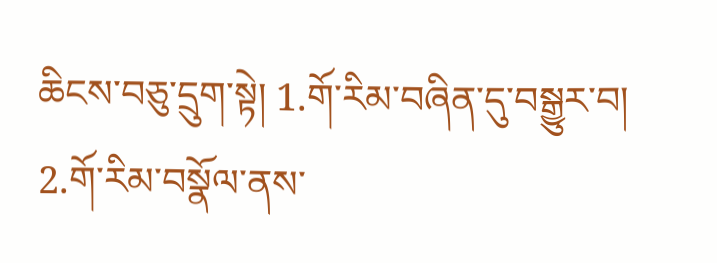ཆིངས་བཅུ་དྲུག་སྟེ། 1.གོ་རིམ་བཞིན་དུ་བསྒྱུར་བ། 2.གོ་རིམ་བསྣོལ་ནས་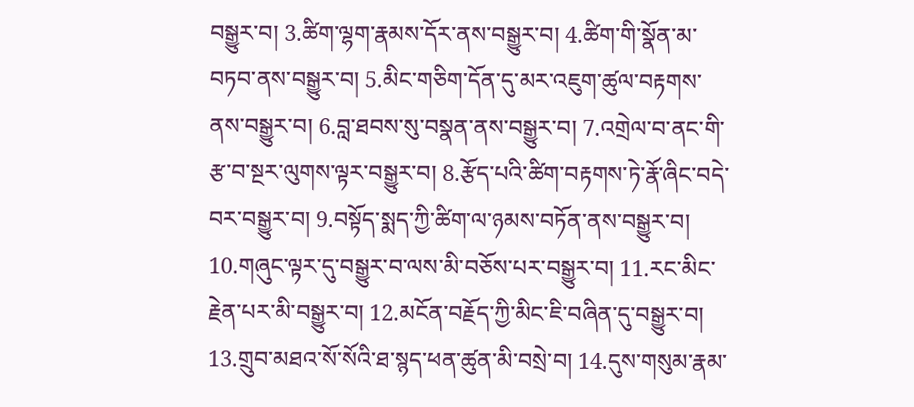བསྒྱུར་བ། 3.ཚིག་ལྷག་རྣམས་དོར་ནས་བསྒྱུར་བ། 4.ཚིག་གི་སྣོན་མ་བཏབ་ནས་བསྒྱུར་བ། 5.མིང་གཅིག་དོན་དུ་མར་འཇུག་ཚུལ་བརྟགས་ནས་བསྒྱུར་བ། 6.བླ་ཐབས་སུ་བསྣན་ནས་བསྒྱུར་བ། 7.འགྲེལ་བ་ནང་གི་རྩ་བ་སྔར་ལུགས་ལྟར་བསྒྱུར་བ། 8.རྩོད་པའི་ཚིག་བརྟགས་ཏེ་རྣོ་ཞིང་བདེ་བར་བསྒྱུར་བ། 9.བསྟོད་སྨད་ཀྱི་ཚིག་ལ་ཉམས་བཏོན་ནས་བསྒྱུར་བ། 10.གཞུང་ལྟར་དུ་བསྒྱུར་བ་ལས་མི་བཅོས་པར་བསྒྱུར་བ། 11.རང་མིང་རྗེན་པར་མི་བསྒྱུར་བ། 12.མངོན་བརྗོད་ཀྱི་མིང་ཇི་བཞིན་དུ་བསྒྱུར་བ། 13.གྲུབ་མཐའ་སོ་སོའི་ཐ་སྙད་ཕན་ཚུན་མི་བསྲེ་བ། 14.དུས་གསུམ་རྣམ་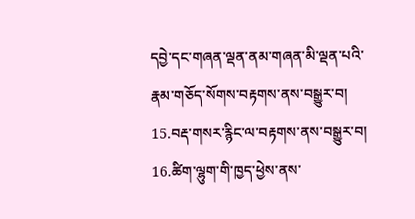དབྱེ་དང་གཞན་ལྡན་ནམ་གཞན་མི་ལྡན་པའི་རྣམ་གཅོད་སོགས་བརྟགས་ནས་བསྒྱུར་བ། 15.བརྡ་གསར་རྙིང་ལ་བརྟགས་ནས་བསྒྱུར་བ། 16.ཚིག་ལྷུག་གི་ཁྱད་ཕྱེས་ནས་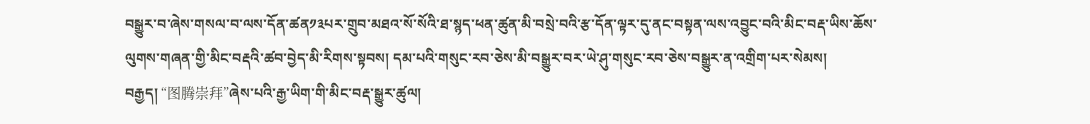བསྒྱུར་བ་ཞེས་གསལ་བ་ལས་དོན་ཚན༡༣པར་གྲུབ་མཐའ་སོ་སོའི་ཐ་སྙད་ཕན་ཚུན་མི་བསྲེ་བའི་རྩ་དོན་ལྟར་དུ་ནང་བསྟན་ལས་འབྱུང་བའི་མིང་བརྡ་ཡིས་ཆོས་ལུགས་གཞན་གྱི་མིང་བརྡའི་ཚབ་བྱེད་མི་རིགས་སྟབས། དམ་པའི་གསུང་རབ་ཅེས་མི་བསྒྱུར་བར་ཡེ་ཤུ་གསུང་རབ་ཅེས་བསྒྱུར་ན་འགྲིག་པར་སེམས།
བརྒྱད། “图腾崇拜”ཞེས་པའི་རྒྱ་ཡིག་གི་མིང་བརྡ་སྒྱུར་ཚུལ།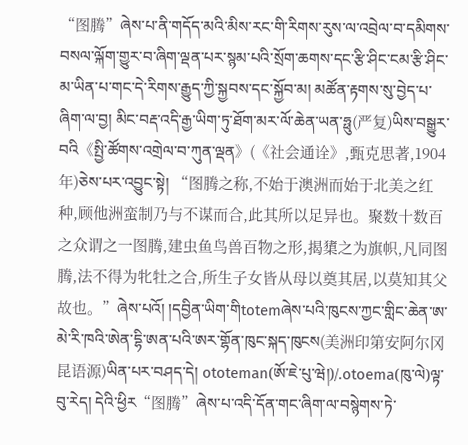“图腾”ཞེས་པ་ནི་གདོད་མའི་མིས་རང་གི་རིགས་རུས་ལ་འབྲེལ་བ་དམིགས་བསལ་ལྐོག་གྱུར་བ་ཞིག་ལྡན་པར་སྙམ་པའི་སྲོག་ཆགས་དང་རྩི་ཤིང་ངམ་རྩི་ཤིང་མ་ཡིན་པ་གང་དེ་རིགས་རྒྱུད་ཀྱི་སྐྱབས་དང་སྐྱོབ་མ། མཚོན་རྟགས་སུ་བྱེད་པ་ཞིག་ལ་བྱ། མིང་བརྡ་འདི་རྒྱ་ཡིག་ཏུ་ཐོག་མར་ལོ་ཆེན་ཡན་ཧྥུ(严复)ཡིས་བསྒྱུར་བའི《སྤྱི་ཚོགས་འགྲེལ་བ་ཀུན་ལྡན》(《社会通诠》,甄克思著,1904年)ཅེས་པར་འབྱུང་སྟེ། “图腾之称,不始于澳洲而始于北美之红种,顾他洲蛮制乃与不谋而合,此其所以足异也。聚数十数百之众谓之一图腾,建虫鱼鸟兽百物之形,揭橥之为旗帜,凡同图腾,法不得为牝牡之合,所生子女皆从母以奠其居,以莫知其父故也。”ཞེས་པའོ། །དབྱིན་ཡིག་གིtotemཞེས་པའི་ཁུངས་ཀྱང་གླིང་ཆེན་ཨ་མེ་རི་ཁའི་ཨེན་དྷི་ཨན་པའི་ཨར་གྷོན་ཁུང་སྐད་ཁུངས(美洲印第安阿尔冈昆语源)ཡིན་པར་བཤད་དེ། ototeman(ཨོ་ཇེ་པུ་ཝེ།)/.otoema(ཁུ་ལེ)ལྟ་བུ་རེད། དེའི་ཕྱིར“图腾”ཞེས་པ་འདི་དོན་གང་ཞིག་ལ་བསྙེགས་ཏེ་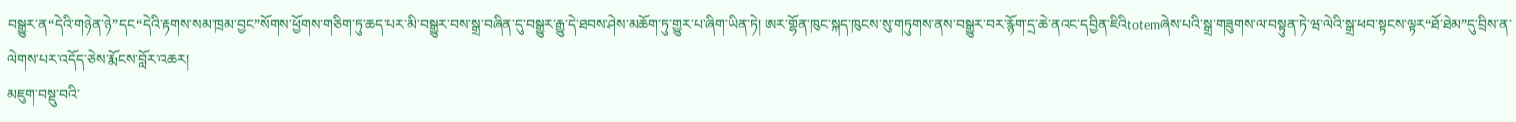བསྒྱུར་ན“དེའི་གཉེན་ཉེ”དང“དེའི་རྟགས་སམ་ཁྲམ་བྱང”སོགས་ཕྱོགས་གཅིག་ཏུ་ཆད་པར་མི་བསྒྱུར་བས་སྒྲ་བཞིན་དུ་བསྒྱུར་རྒྱུ་དེ་ཐབས་ཤེས་མཆོག་ཏུ་གྱུར་པ་ཞིག་ཡིན་ཏེ། ཨར་གྷོན་ཁུང་སྐད་ཁུངས་སུ་གཏུགས་ནས་བསྒྱུར་བར་རྙོག་དྲ་ཆེ་ནའང་དབྱིན་ཇིའིtotemཞེས་པའི་སྒྲ་གཟུགས་ལ་བསྟུན་ཏེ་ཝ་ལེའི་སྒྲ་ཕབ་སྟངས་ལྟར“ཐོ་ཐེམ”དུ་བྲིས་ན་ལེགས་པར་འདོད་ཅེས་རྨོངས་བློར་འཆར།
མཇུག་བསྡུ་བའི་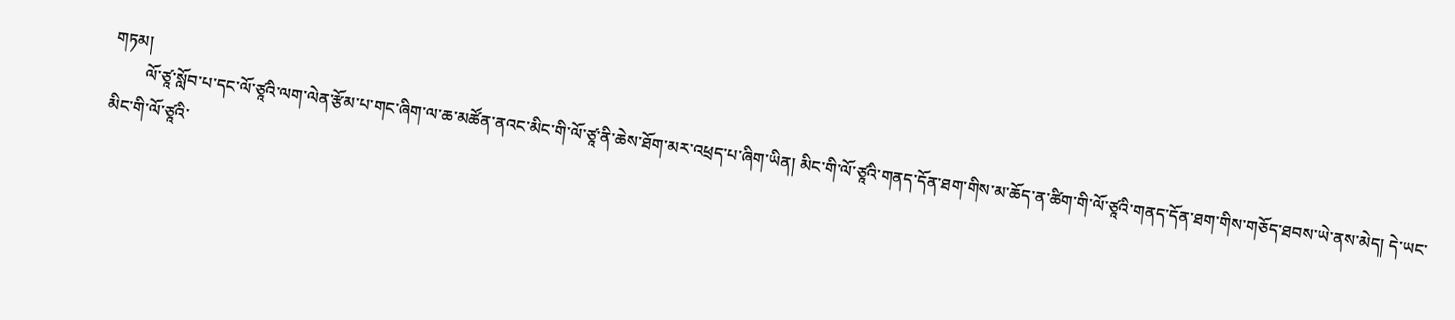གཏམ།
        ལོ་ཙཱ་སློབ་པ་དང་ལོ་ཙཱའི་ལག་ལེན་རྩོམ་པ་གང་ཞིག་ལ་ཆ་མཚོན་ནའང་མིང་གི་ལོ་ཙཱ་ནི་ཆེས་ཐོག་མར་འཕྲད་པ་ཞིག་ཡིན། མིང་གི་ལོ་ཙཱའི་གནད་དོན་ཐག་གིས་མ་ཆོད་ན་ཚིག་གི་ལོ་ཙཱའི་གནད་དོན་ཐག་གིས་གཅོད་ཐབས་ཡེ་ནས་མེད། དེ་ཡང་མིང་གི་ལོ་ཙཱའི་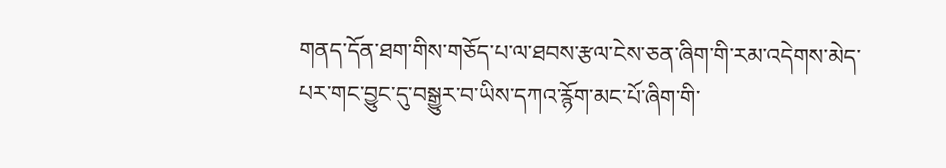གནད་དོན་ཐག་གིས་གཅོད་པ་ལ་ཐབས་རྩལ་ངེས་ཅན་ཞིག་གི་རམ་འདེགས་མེད་པར་གང་བྱུང་དུ་བསྒྱུར་བ་ཡིས་དཀའ་རྙོག་མང་པོ་ཞིག་གི་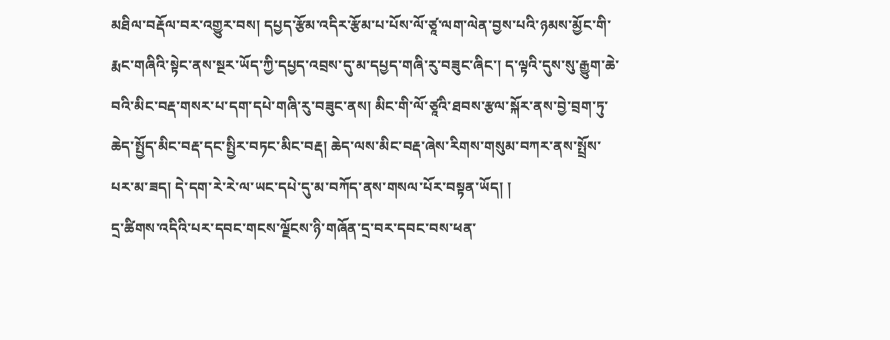མཐིལ་བརྡོལ་བར་འགྱུར་བས། དཔྱད་རྩོམ་འདིར་རྩོམ་པ་པོས་ལོ་ཙཱ་ལག་ལེན་བྱས་པའི་ཉམས་མྱོང་གི་རྨང་གཞིའི་སྟེང་ནས་སྔར་ཡོད་ཀྱི་དཔྱད་འབྲས་དུ་མ་དཔྱད་གཞི་རུ་བཟུང་ཞིང་། ད་ལྟའི་དུས་སུ་རྒྱུག་ཆེ་བའི་མིང་བརྡ་གསར་པ་དག་དཔེ་གཞི་རུ་བཟུང་ནས། མིང་གི་ལོ་ཙཱའི་ཐབས་རྩལ་སྐོར་ནས་བྱེ་བྲག་ཏུ་ཆེད་སྤྱོད་མིང་བརྡ་དང་སྤྱིར་བཏང་མིང་བརྡ། ཆེད་ལས་མིང་བརྡ་ཞེས་རིགས་གསུམ་བཀར་ནས་སྤྲོས་པར་མ་ཟད། དེ་དག་རེ་རེ་ལ་ཡང་དཔེ་དུ་མ་བཀོད་ནས་གསལ་པོར་བསྟན་ཡོད། །
དྲ་ཚིགས་འདིའི་པར་དབང་གངས་ལྗོངས་ཉི་གཞོན་དྲ་བར་དབང་བས་ཕན་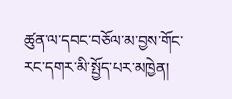ཚུན་ལ་དབང་བཅོལ་མ་བྱས་གོང་རང་དགར་མི་སྤྱོད་པར་མཁྱེན།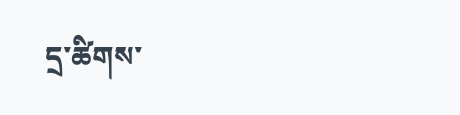དྲ་ཚིགས་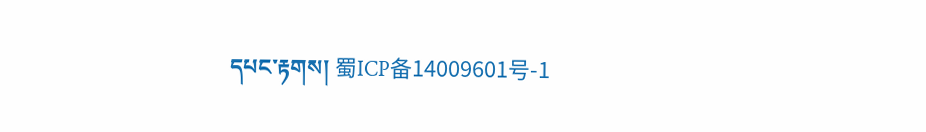དཔང་རྟགས། 蜀ICP备14009601号-1